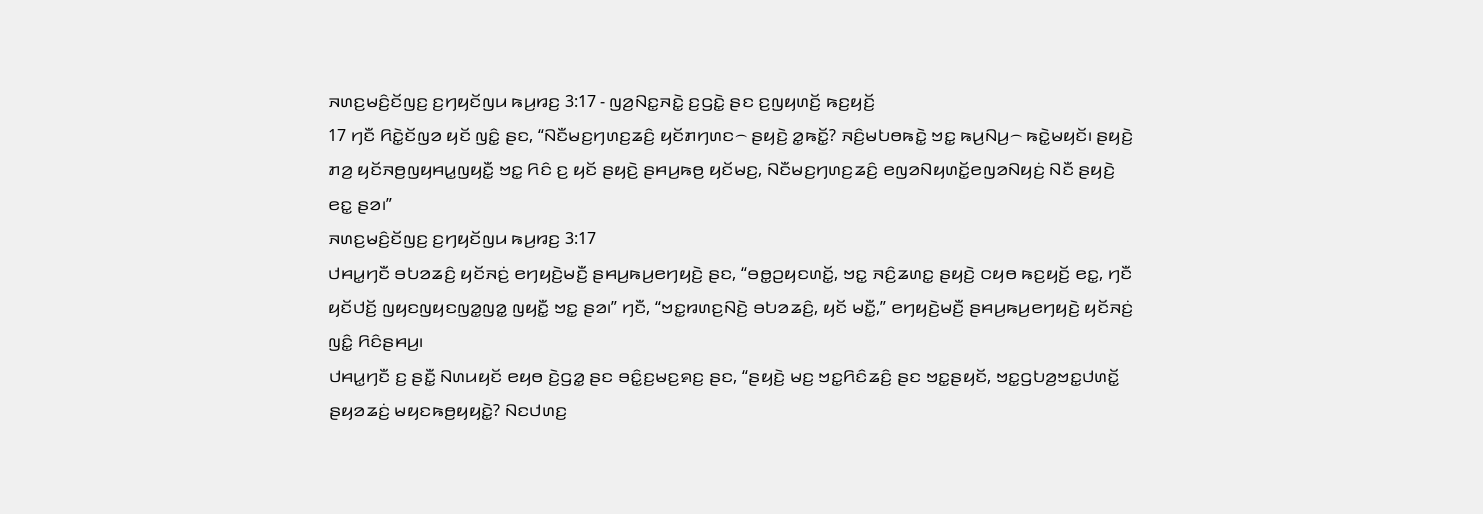ꤏꤛꤢ꤬ꤗꤢꤨ꤬ꤢꤩꤜꤢ꤬ ꤢ꤬ꤚꤟꤢꤩꤜꤣ ꤒꤣ꤬ꤙꤢ꤬ 3:17 - ꤜꤤ꤬ꤡꤢ꤭ꤏꤢꤧ꤭ ꤢ꤬ꤞꤢꤧ꤭ ꤔꤢ ꤢ꤬ꤜꤟꤛꤢꤩ꤬ ꤒꤢ꤬ꤟꤢꤩ꤬
17 ꤚꤢꤪ ꤖꤢꤧ꤭ꤢꤩꤜꤤ ꤟꤢꤩ ꤜꤢꤨ꤭ ꤔꤢ, “ꤡꤢꤪꤗꤢ꤬ꤚꤛꤢ꤬ꤘꤢꤨ꤬ ꤟꤢꤩꤊꤚꤛꤢ꤮ ꤔꤟꤢꤧ꤬ ꤤ꤭ꤒꤢꤩ꤭? ꤏꤢꤨ꤬ꤗꤝꤥꤒꤢꤧ꤭ ꤠꤢ꤭ ꤒꤣ꤬ꤡꤣ꤬꤮ ꤒꤢꤧ꤭ꤗꤟꤢꤩ꤯ ꤔꤟꤢꤧ꤬ ꤊꤤ꤬ ꤟꤢꤩꤏꤥ꤬ꤜꤟꤌꤣ꤭ꤜꤟꤢꤪ꤭ ꤠꤢ꤭ ꤖꤢꤨ ꤢ꤬ ꤟꤢꤩ ꤔꤟꤢꤧ꤬ ꤔꤌꤣ꤬ꤒꤥ꤬ ꤟꤢꤩꤗꤢ꤬, ꤡꤢꤪꤗꤢ꤬ꤚꤛꤢ꤬ꤘꤢꤨ꤬ ꤕꤜꤤꤡꤟꤛꤢꤩ꤭ꤕꤜꤤꤡꤟꤢꤦ꤬ ꤡꤢꤪ ꤔꤟꤢꤧ꤬ ꤕꤢ꤭ ꤔꤤ꤯”
ꤏꤛꤢ꤬ꤗꤢꤨ꤬ꤢꤩꤜꤢ꤬ ꤢ꤬ꤚꤟꤢꤩꤜꤣ ꤒꤣ꤬ꤙꤢ꤬ 3:17
ꤓꤌꤣ꤭ꤚꤢꤪ ꤋꤝꤤꤘꤢꤨ꤬ ꤟꤢꤩꤏꤢꤦ꤬ ꤕꤚꤟꤢꤧ꤬ꤗꤢꤪ꤬ ꤔꤌꤣ꤬ꤒꤣ꤬ꤕꤚꤟꤢꤧ꤬ ꤔꤢ, “ꤋꤥ꤭ꤑꤟꤢꤛꤢꤩ꤭, ꤠꤢ꤭ ꤏꤢꤨ꤬ꤘꤛꤢ꤭ ꤔꤟꤢꤧ꤬ ꤍꤟꤥ ꤒꤢ꤬ꤟꤢꤩ꤬ ꤕꤢ꤭, ꤚꤢꤪ ꤟꤢꤩꤓꤢꤩ꤬ ꤜꤟꤢꤜꤟꤢꤜꤤ꤭ꤜꤤ꤭ ꤜꤟꤢꤪ꤭ ꤠꤢ꤭ ꤔꤤ꤯” ꤚꤢꤪ, “ꤠꤢ꤭ꤙꤛꤢ꤬ꤡꤢꤧ꤬ ꤋꤝꤤꤘꤢꤨ꤬, ꤟꤢꤩ ꤗꤢꤪ꤭,” ꤕꤚꤟꤢꤧ꤬ꤗꤢꤪ꤬ ꤔꤌꤣ꤬ꤒꤣ꤬ꤕꤚꤟꤢꤧ꤬ ꤟꤢꤩꤏꤢꤦ꤬ ꤜꤢꤨ꤭ ꤖꤢꤨꤔꤌꤣ꤬꤯
ꤓꤌꤣ꤭ꤚꤢꤪ ꤢ꤬ ꤔꤢꤪ꤭ ꤡꤛꤣꤟꤢꤩ ꤕꤟꤥ ꤢꤧ꤬ꤞꤤ꤭ ꤔꤢ ꤋꤢꤨ꤭ꤢ꤬ꤗꤢ꤬ꤎꤢ꤬ ꤔꤢ, “ꤔꤟꤢꤧ꤬ ꤗꤢ꤬ ꤠꤢ꤭ꤖꤢꤨꤘꤢꤨ꤬ ꤔꤢ ꤠꤢ꤭ꤔꤟꤢꤩ, ꤠꤢ꤭ꤞꤝꤤ꤬ꤠꤢ꤭ꤓꤛꤢꤩ꤭ ꤔꤟꤤꤘꤢꤦ꤬ ꤗꤟꤢꤒꤥ꤬ꤟꤟꤢꤧ꤭? ꤡꤢꤓꤛꤢ꤬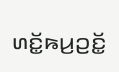ꤛꤢꤩ꤭ꤒꤣ꤬ꤑꤢꤩ꤭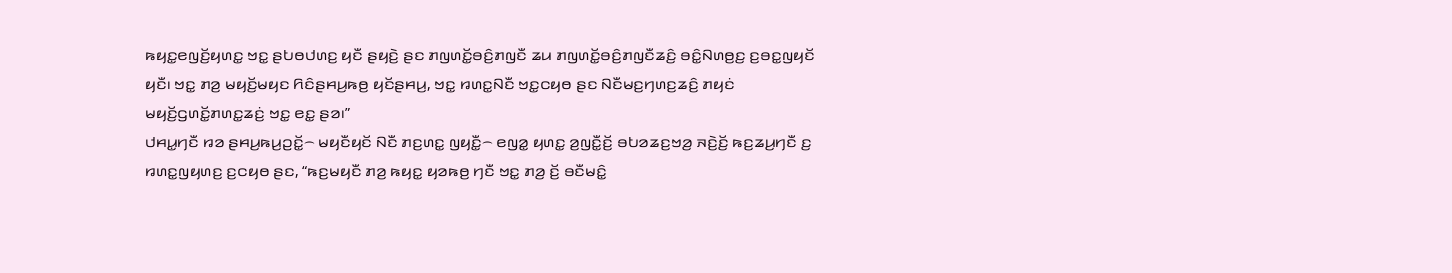ꤒꤟꤢ꤭ꤕꤜꤢꤩ꤬ꤟꤛꤢ꤭ ꤠꤢ꤭ ꤔꤝꤥꤓꤛꤢ꤬ ꤟꤢꤪ ꤔꤟꤢꤧ꤬ ꤔꤢ ꤊꤜꤛꤢꤩ꤭ꤋꤢꤨ꤬ꤊꤜꤢꤪ ꤘꤣ ꤊꤜꤛꤢꤩ꤭ꤋꤢꤨ꤬ꤊꤜꤢꤪꤘꤢꤨ꤬ ꤋꤢꤨ꤭ꤡꤛꤥ꤬ꤢ꤬ ꤢ꤬ꤋꤢ꤭ꤜꤟꤢꤩ ꤟꤢꤪ꤯ ꤠꤢ꤭ ꤊꤤ꤬ ꤗꤟꤢꤩ꤬ꤗꤟꤢ ꤖꤢꤨꤔꤌꤣ꤬ꤒꤥ꤬ ꤟꤢꤩꤔꤌꤣ꤬, ꤠꤢ꤭ ꤙꤛꤢ꤭ꤡꤢꤪ ꤠꤢ꤭ꤍꤟꤥ ꤔꤢ ꤡꤢꤪꤗꤢ꤬ꤚꤛꤢ꤬ꤘꤢꤨ꤬ ꤊꤟꤢꤦ ꤗꤟꤢꤩ꤬ꤞꤛꤢꤩ꤭ꤊꤛꤢ꤭ꤘꤢꤦ꤬ ꤠꤢ꤭ ꤕꤢ꤭ ꤔꤤ꤯”
ꤓꤌꤣ꤭ꤚꤢꤪ ꤙꤤ ꤔꤌꤣ꤬ꤒꤣ꤬ꤑꤢꤩ꤭꤮ ꤗꤟꤢꤪꤟꤢꤩ ꤡꤢꤪ ꤊꤢ꤬ꤛꤢ꤭ ꤜꤟꤢꤪ꤭꤮ ꤕꤜꤤ꤭ ꤟꤛꤢ꤭ ꤤ꤬ꤜꤢꤪ꤭ꤢꤩ꤬ ꤋꤝꤤꤘꤢ꤬ꤠꤤ꤬ ꤏꤢꤧ꤬ꤢꤩ꤬ ꤒꤢ꤬ꤘꤣ꤬ꤚꤢꤪ ꤢ꤬ ꤙꤛꤢ꤭ꤜꤟꤛꤢ꤬ ꤢ꤬ꤍꤟꤥ ꤔꤢ, “ꤒꤢ꤬ꤗꤟꤢꤪ ꤊꤤ꤬ ꤒꤟꤢ꤭ ꤟꤤꤒꤥ꤬ ꤚꤢꤪ ꤠꤢ꤭ ꤊꤤ꤬ ꤢꤩ꤬ ꤋꤢꤪꤗꤢꤨ꤭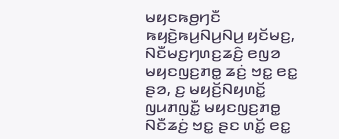ꤗꤟꤢꤒꤥ꤬ꤚꤢꤪ ꤒꤟꤢꤧ꤬ꤒꤣ꤬ꤡꤣ꤬ꤡꤣ꤬ ꤟꤢꤩꤗꤢ꤬, ꤡꤢꤪꤗꤢ꤬ꤚꤛꤢ꤬ꤘꤢꤨ꤬ ꤕꤜꤤ ꤗꤟꤢꤜꤢ꤬ꤊꤥ꤭ ꤘꤢꤦ꤬ ꤠꤢ꤭ ꤕꤢ꤭ ꤔꤤ, ꤢ꤬ ꤗꤟꤢꤩ꤬ꤡꤟꤛꤢꤩ꤭ ꤜꤣꤊꤜꤢꤪ꤭ ꤗꤟꤢꤜꤢ꤬ꤊꤥ꤭ ꤡꤢꤪꤘꤢꤦ꤬ ꤠꤢ꤭ ꤔꤢ ꤛꤢꤩ꤭ ꤕꤢ꤭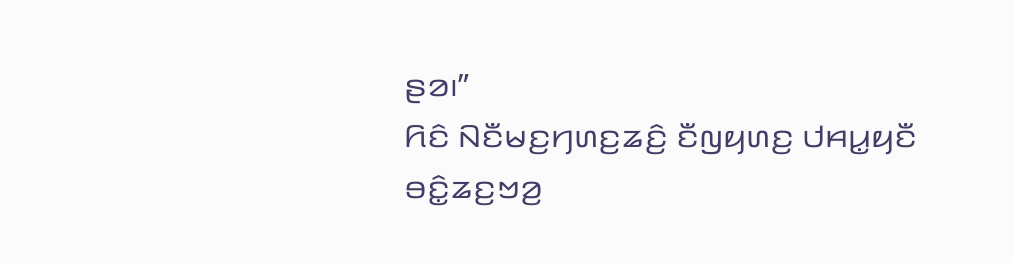ꤔꤤ꤯”
ꤖꤢꤨ ꤡꤢꤪꤗꤢ꤬ꤚꤛꤢ꤬ꤘꤢꤨ꤬ ꤢꤪꤜꤟꤛꤢ꤬ ꤓꤌꤣ꤭ꤟꤢꤪ ꤋꤢꤨ꤭ꤘꤢ꤬ꤠꤤ꤬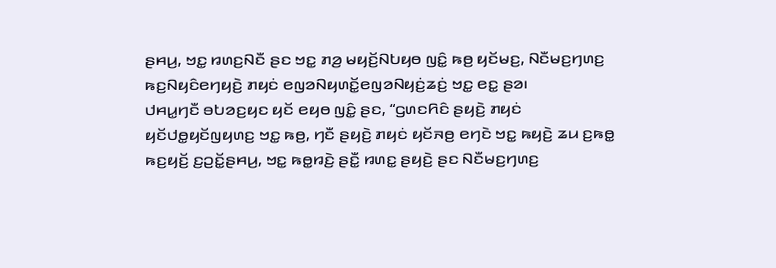ꤔꤌꤣ꤬, ꤠꤢ꤭ ꤙꤛꤢ꤬ꤡꤢꤪ ꤔꤢ ꤠꤢ꤭ ꤊꤤ꤬ ꤗꤟꤢꤩ꤬ꤡꤝꤟꤥ ꤜꤢꤨ꤭ ꤒꤥ꤬ ꤟꤢꤩꤗꤢ꤬, ꤡꤢꤪꤗꤢ꤬ꤚꤛꤢ꤬ ꤒꤢ꤬ꤡꤟꤢꤨꤕꤚꤟꤢꤧ꤬ ꤊꤟꤢꤦ ꤕꤜꤤꤡꤟꤛꤢꤩ꤭ꤕꤜꤤꤡꤟꤢꤦ꤬ꤘꤢꤦ꤬ ꤠꤢ꤭ ꤕꤢ꤭ ꤔꤤ꤯
ꤓꤌꤣ꤭ꤚꤢꤪ ꤋꤝꤤꤢ꤬ꤟꤢ ꤟꤢꤩ ꤕꤟꤥ ꤜꤢꤨ꤭ ꤔꤢ, “ꤞꤛꤢꤖꤢꤨ ꤔꤟꤢꤧ꤬ ꤊꤟꤢꤦ ꤟꤢꤩꤓꤥ꤭ꤟꤢꤩꤜꤟꤛꤢ꤬ ꤠꤢ꤭ ꤒꤥ꤬, ꤚꤢꤪ ꤔꤟꤢꤧ꤬ ꤊꤟꤢꤦ ꤟꤢꤩꤏꤥ꤬ ꤕꤚꤢꤧ ꤠꤢ꤭ ꤒꤟꤢꤧ꤬ ꤘꤣ ꤢ꤬ꤒꤥ꤭ ꤒꤢ꤬ꤟꤢꤩ꤬ ꤢ꤬ꤑꤢꤩ꤭ꤔꤌꤣ꤬, ꤠꤢ꤭ ꤒꤥ꤭ꤙꤢꤧ꤬ ꤔꤢꤪ꤭ ꤙꤛꤢ꤭ ꤔꤟꤢꤧ꤬ ꤔꤢ ꤡꤢꤪꤗꤢ꤬ꤚꤛꤢ꤬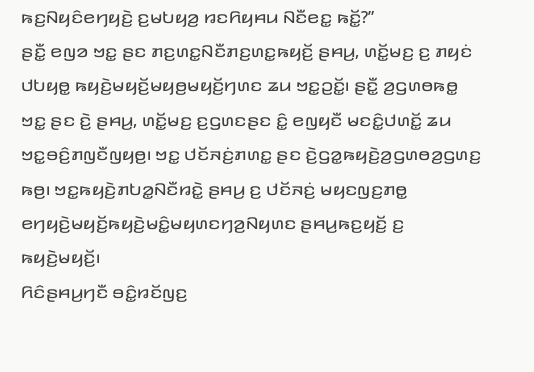ꤒꤢ꤬ꤡꤟꤢꤨꤕꤚꤟꤢꤧ꤬ ꤢ꤬ꤗꤝꤟꤤ꤬ ꤙꤢꤖꤟꤌꤣ ꤡꤢꤪꤕꤢ꤭ ꤒꤢꤩ꤭?”
ꤔꤢꤪ꤭ ꤕꤜꤤ ꤠꤢ꤭ ꤔꤢ ꤊꤢ꤬ꤛꤢ꤭ꤡꤢꤪꤊꤢ꤬ꤛꤢ꤭ꤒꤟꤢꤩ꤬ ꤔꤌꤣ꤬, ꤛꤢꤩ꤭ꤗꤢ꤬ ꤢ꤬ ꤊꤟꤢꤦ ꤓꤝꤟꤥ꤭ ꤒꤟꤢꤧ꤬ꤗꤟꤢꤩ꤬ꤗꤟꤥ꤬ꤗꤟꤢꤩ꤬ꤚꤛꤢ ꤘꤣ ꤠꤢ꤭ꤑꤢꤩ꤭꤯ ꤔꤢꤪ꤭ ꤤ꤬ꤞꤛꤥꤒꤥ꤭ ꤠꤢ꤭ ꤔꤢ ꤢꤧ꤬ ꤔꤌꤣ꤬, ꤛꤢꤩ꤭ꤗꤢ꤬ ꤢ꤬ꤞꤛꤢꤔꤢ ꤢꤨ꤭ ꤕꤜꤟꤢꤪ ꤗꤢꤢꤨ꤭ꤓꤛꤢꤩ꤭ ꤘꤣ ꤠꤢ꤭ꤋꤢꤨ꤬ꤊꤜꤢꤪꤜꤟꤥ꤬꤯ ꤠꤢ꤭ ꤓꤢꤩꤏꤢꤦ꤬ꤊꤛꤢ꤭ ꤔꤢ ꤢꤧ꤬ꤞꤤ꤭ꤒꤟꤢꤧ꤬ꤤ꤬ꤞꤛꤥꤤ꤬ꤞꤛꤢ꤬ ꤒꤥ꤬꤯ ꤠꤢ꤭ꤒꤟꤢꤧ꤬ꤊꤝꤤ꤭ꤡꤢꤪꤙꤢꤧ꤭ ꤔꤌꤣ꤬ ꤢ꤬ ꤓꤢꤩꤏꤢꤦ꤬ ꤗꤟꤢꤜꤢ꤬ꤊꤥ꤭ ꤕꤚꤟꤢꤧ꤬ꤗꤟꤢꤩ꤬ꤒꤟꤢꤧ꤬ꤗꤢꤨ꤭ꤗꤟꤛꤢꤚꤤ꤬ꤡꤟꤛꤢ ꤔꤌꤣ꤬ꤒꤢ꤬ꤟꤢꤩ꤬ ꤢ꤬ ꤒꤟꤢꤧ꤬ꤗꤟꤢꤩ꤬꤯
ꤖꤢꤨꤔꤌꤣ꤬ꤚꤢꤪ ꤋꤢꤨ꤭ꤙꤢꤩꤜꤢ꤬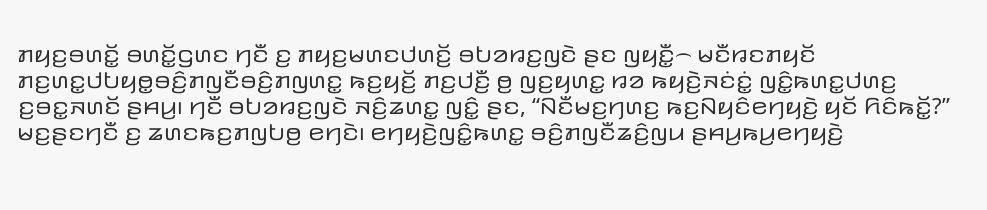ꤊꤟꤢ꤬ꤋꤛꤢꤩ꤭ ꤋꤛꤢꤩ꤭ꤞꤛꤢ ꤚꤢꤪ ꤢ꤬ ꤊꤟꤢ꤬ꤗꤛꤢꤓꤛꤢꤩ꤬ ꤋꤝꤤꤙꤢ꤬ꤜꤢꤧ ꤔꤢ ꤜꤟꤢꤪ꤭꤮ ꤗꤢꤪꤙꤢꤊꤟꤢꤩ ꤊꤢ꤬ꤛꤢ꤭ꤓꤝꤟꤥ꤭ꤋꤢꤨ꤬ꤊꤜꤢꤪꤋꤢꤨ꤬ꤊꤜꤛꤢ꤭ ꤒꤢ꤬ꤟꤢꤩ꤬ ꤊꤢ꤬ꤓꤢꤪ꤬ ꤥ꤬ ꤜꤢ꤬ꤟꤛꤢ꤭ ꤙꤤ ꤒꤟꤢꤧ꤬ꤏꤢꤦꤢꤦ꤭ ꤜꤢꤨ꤭ꤒꤛꤢ꤭ꤓꤛꤢ꤬ ꤢ꤬ꤋꤢ꤭ꤏꤛꤢꤩ ꤔꤌꤣ꤬꤯ ꤚꤢꤪ ꤋꤝꤤꤙꤢ꤬ꤜꤢꤧ ꤏꤢꤨ꤬ꤘꤛꤢ꤭ ꤜꤢꤨ꤭ ꤔꤢ, “ꤡꤢꤪꤗꤢ꤬ꤚꤛꤢ꤬ ꤒꤢ꤬ꤡꤟꤢꤨꤕꤚꤟꤢꤧ꤬ ꤟꤢꤩ ꤖꤢꤨꤒꤢꤩ꤭?”
ꤗꤢ꤬ꤔꤢꤚꤢꤪ ꤢ꤬ ꤘꤛꤢꤒꤢ꤬ꤊꤜꤝꤥ꤬ ꤕꤚꤢꤧ꤯ ꤕꤚꤟꤢꤧ꤬ꤜꤢꤨ꤭ꤒꤛꤢ꤭ ꤋꤢꤨ꤬ꤊꤜꤢꤪꤘꤢꤨ꤬ꤜꤣ ꤔꤌꤣ꤬ꤒꤣ꤬ꤕꤚꤟꤢꤧ꤬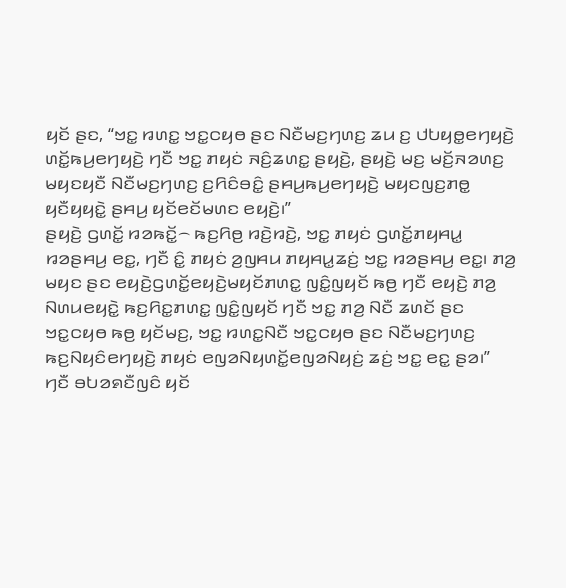ꤟꤢꤩ ꤔꤢ, “ꤠꤢ꤭ ꤙꤛꤢ꤭ ꤠꤢ꤭ꤍꤟꤥ ꤔꤢ ꤡꤢꤪꤗꤢ꤬ꤚꤛꤢ꤬ ꤘꤣ ꤢ꤬ ꤓꤝꤟꤥ꤭ꤕꤚꤟꤢꤧ꤬ ꤛꤢꤩ꤭ꤒꤣ꤬ꤕꤚꤟꤢꤧ꤬ ꤚꤢꤪ ꤠꤢ꤭ ꤊꤟꤢꤦ ꤏꤢꤨ꤬ꤘꤛꤢ꤭ ꤔꤟꤢꤧ꤬, ꤔꤟꤢꤧ꤬ ꤗꤢ꤬ ꤗꤢꤩ꤬ꤏꤤꤛꤢ꤬ ꤗꤟꤢꤟꤢꤪ ꤡꤢꤪꤗꤢ꤬ꤚꤛꤢ꤬ ꤢ꤬ꤖꤢꤨꤋꤢꤨ꤭ ꤔꤌꤣ꤬ꤒꤣ꤬ꤕꤚꤟꤢꤧ꤬ ꤗꤟꤢꤜꤢ꤬ꤊꤥ꤭ ꤟꤢꤪꤟꤟꤢꤧ꤭ ꤔꤌꤣ꤬ ꤟꤢꤩꤕꤢꤩꤗꤛꤢ ꤕꤟꤢꤧ꤬꤯”
ꤔꤟꤢꤧ꤬ ꤞꤛꤢꤩ꤭ ꤙꤤꤒꤢꤩ꤭꤮ ꤒꤢ꤬ꤖꤥ꤬ ꤙꤢꤧ꤬ꤙꤢꤧ꤬, ꤠꤢ꤭ ꤊꤟꤢꤦ ꤞꤛꤢꤩ꤭ꤊꤟꤌꤣ꤭ ꤙꤤꤔꤌꤣ꤬ ꤕꤢ꤭, ꤚꤢꤪ ꤢꤨ꤭ ꤊꤟꤢꤦ ꤤ꤬ꤜꤌꤣ ꤊꤟꤌꤣ꤭ꤘꤢꤦ꤬ ꤠꤢ꤭ ꤙꤤꤔꤌꤣ꤬ ꤕꤢ꤭꤯ ꤊꤤ꤬ ꤗꤟꤢ ꤔꤢ ꤕꤟꤢꤧ꤬ꤞꤛꤢꤩ꤭ꤕꤟꤢꤧ꤬ꤗꤟꤢꤩꤊꤛꤢ꤭ ꤜꤢꤨ꤭ꤜꤟꤢꤩ ꤒꤥ꤬ ꤚꤢꤪ ꤕꤟꤢꤧ꤬ ꤊꤤ꤬ ꤡꤛꤣꤕꤟꤢꤧ꤭ ꤒꤢ꤬ꤖꤢ꤭ꤊꤛꤢ꤭ ꤜꤢꤨ꤭ꤜꤟꤢꤩ ꤚꤢꤪ ꤠꤢ꤭ ꤊꤤ꤬ ꤡꤢꤪ ꤘꤛꤢꤩ ꤔꤢ ꤠꤢ꤭ꤍꤟꤥ ꤒꤥ꤬ ꤟꤢꤩꤗꤢ꤬, ꤠꤢ꤭ ꤙꤛꤢ꤭ꤡꤢꤪ ꤠꤢ꤭ꤍꤟꤥ ꤔꤢ ꤡꤢꤪꤗꤢ꤬ꤚꤛꤢ꤬ ꤒꤢ꤬ꤡꤟꤢꤨꤕꤚꤟꤢꤧ꤬ ꤊꤟꤢꤦ ꤕꤜꤤꤡꤟꤛꤢꤩ꤭ꤕꤜꤤꤡꤟꤢꤦ꤬ ꤘꤢꤦ꤬ ꤠꤢ꤭ ꤕꤢ꤭ ꤔꤤ꤯”
ꤚꤢꤪ ꤋꤝꤤꤎꤢꤪꤜꤢꤨ ꤟꤢꤩ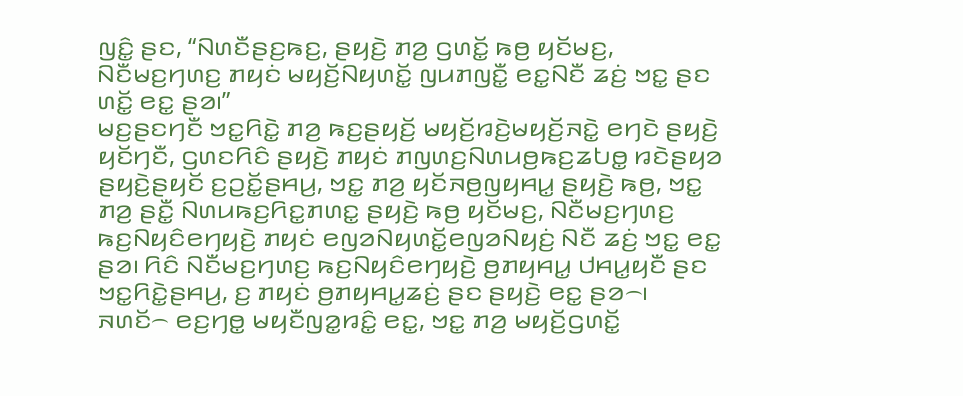ꤜꤢꤨ꤭ ꤔꤢ, “ꤡꤛꤢꤪꤔꤢ꤬ꤒꤢ꤬, ꤔꤟꤢꤧ꤬ ꤊꤤ꤬ ꤞꤛꤢꤩ꤭ ꤒꤥ꤬ ꤟꤢꤩꤗꤢ꤬, ꤡꤢꤪꤗꤢ꤬ꤚꤛꤢ꤬ ꤊꤟꤢꤦ ꤗꤟꤢꤩ꤬ꤡꤟꤛꤢꤩ꤭ ꤜꤣꤊꤜꤢꤪ꤭ ꤕꤢ꤭ꤡꤢꤪ ꤘꤢꤦ꤬ ꤠꤢ꤭ ꤔꤢ ꤛꤢꤩ꤭ ꤕꤢ꤭ ꤔꤤ꤯”
ꤗꤢ꤬ꤔꤢꤚꤢꤪ ꤠꤢ꤭ꤖꤢꤧ꤭ ꤊꤤ꤬ ꤒꤢ꤬ꤔꤟꤢꤩ꤬ ꤗꤟꤢꤩ꤬ꤙꤢꤧ꤬ꤗꤟꤢꤩ꤬ꤏꤢꤧ꤭ ꤕꤚꤢꤧ ꤔꤟꤢꤧ꤬ ꤟꤢꤩꤚꤢꤪ, ꤞꤛꤢꤖꤢꤨ ꤔꤟꤢꤧ꤬ ꤊꤟꤢꤦ ꤊꤜꤛꤢ꤬ꤡꤛꤣꤥ꤬ꤒꤢ꤬ꤘꤝꤥ꤭ ꤙꤢꤧꤔꤟꤤ ꤔꤟꤢꤧ꤬ꤔꤟꤢꤩ ꤢ꤬ꤑꤢꤩ꤭ꤔꤌꤣ꤬, ꤠꤢ꤭ ꤊꤤ꤬ ꤟꤢꤩꤏꤥ꤬ꤜꤟꤌꤣ꤭ ꤔꤟꤢꤧ꤬ ꤒꤥ꤬, ꤠꤢ꤭ ꤊꤤ꤬ ꤔꤢꤪ꤭ ꤡꤛꤣꤒꤢ꤬ꤖꤢ꤭ꤊꤛꤢ꤭ ꤔꤟꤢꤧ꤬ ꤒꤥ꤬ ꤟꤢꤩꤗꤢ꤬, ꤡꤢꤪꤗꤢ꤬ꤚꤛꤢ꤬ ꤒꤢ꤬ꤡꤟꤢꤨꤕꤚꤟꤢꤧ꤬ ꤊꤟꤢꤦ ꤕꤜꤤꤡꤟꤛꤢꤩ꤭ꤕꤜꤤꤡꤟꤢꤦ꤬ ꤡꤢꤪ ꤘꤢꤦ꤬ ꤠꤢ꤭ ꤕꤢ꤭ ꤔꤤ꤯ ꤖꤢꤨ ꤡꤢꤪꤗꤢ꤬ꤚꤛꤢ꤬ ꤒꤢ꤬ꤡꤟꤢꤨꤕꤚꤟꤢꤧ꤬ ꤥ꤬ꤊꤟꤌꤣ꤭ ꤓꤌꤣ꤭ꤟꤢꤪ ꤔꤢ ꤠꤢ꤭ꤖꤢꤧ꤭ꤔꤌꤣ꤬, ꤢ꤬ ꤊꤟꤢꤦ ꤥ꤬ꤊꤟꤌꤣ꤭ꤘꤢꤦ꤬ ꤔꤢ ꤔꤟꤢꤧ꤬ ꤕꤢ꤭ ꤔꤤ꤮꤯
ꤏꤛꤢꤩ꤮ ꤕꤢ꤬ꤚꤥ꤭ ꤗꤟꤢꤪꤜꤤ꤭ꤙꤢꤨ꤭ ꤕꤢ꤭, ꤠꤢ꤭ ꤊꤤ꤬ ꤗꤟꤢꤩ꤬ꤞꤛꤢꤩ꤭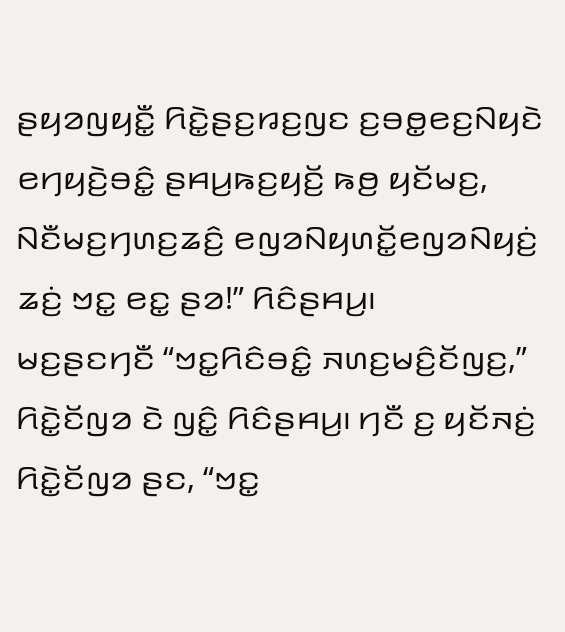ꤔꤟꤤꤜꤟꤢꤪ꤭ ꤖꤢꤧ꤭ꤔꤢ꤬ꤙꤢ꤬ꤜꤢ ꤢ꤬ꤋꤥ꤭ꤕꤢ꤬ꤡꤟꤢꤧ ꤕꤚꤟꤢꤧ꤬ꤋꤢꤨ꤭ ꤔꤌꤣ꤬ꤒꤢ꤬ꤟꤢꤩ꤬ ꤒꤥ꤬ ꤟꤢꤩꤗꤢ꤬, ꤡꤢꤪꤗꤢ꤬ꤚꤛꤢ꤬ꤘꤢꤨ꤬ ꤕꤜꤤꤡꤟꤛꤢꤩ꤭ꤕꤜꤤꤡꤟꤢꤦ꤬ ꤘꤢꤦ꤬ ꤠꤢ꤭ ꤕꤢ꤭ ꤔꤤ!” ꤖꤢꤨꤔꤌꤣ꤬꤯
ꤗꤢ꤬ꤔꤢꤚꤢꤪ “ꤠꤢ꤭ꤖꤢꤨꤋꤢꤨ꤭ ꤏꤛꤢ꤬ꤗꤢꤨ꤬ꤢꤩꤜꤢ꤬,” ꤖꤢꤧ꤭ꤢꤩꤜꤤ ꤢꤧ ꤜꤢꤨ꤭ ꤖꤢꤨꤔꤌꤣ꤬꤯ ꤚꤢꤪ ꤢ꤬ ꤟꤢꤩꤏꤢꤦ꤬ ꤖꤢꤧ꤭ꤢꤩꤜꤤ ꤔꤢ, “ꤠꤢ꤭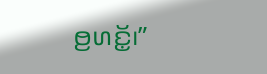ꤥ꤬ꤛꤢꤩ꤭꤯”